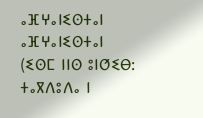ⴰⴼⵖⴰⵏⵉⵙⵜⴰⵏ
ⴰⴼⵖⴰⵏⵉⵙⵜⴰⵏ (ⵉⵙⵎ ⵏⵏⵙ ⵓⵏⵚⵉⴱ: ⵜⴰⴳⴷⵓⴷⴰ ⵏ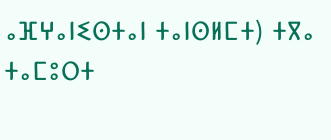ⴰⴼⵖⴰⵏⵉⵙⵜⴰⵏ ⵜⴰⵏⵙⵍⵎⵜ) ⵜⴳⴰ ⵜⴰⵎⵓⵔⵜ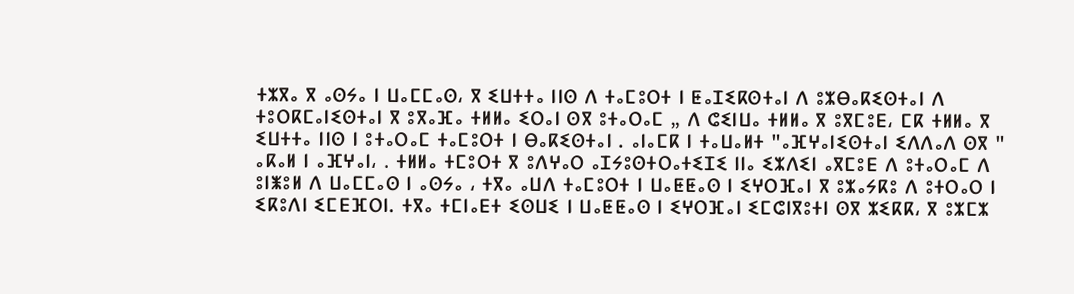ⵜⵣⴳⴰ ⴳ ⴰⵙⵢⴰ ⵏ ⵡⴰⵎⵎⴰⵙ، ⴳ ⵉⵡⵜⵜⴰ ⵏⵏⵙ ⴷ ⵜⴰⵎⵓⵔⵜ ⵏ ⵟⴰⵊⵉⴽⵙⵜⴰⵏ ⴷ ⵓⵣⴱⴰⴽⵉⵙⵜⴰⵏ ⴷ ⵜⵓⵔⴽⵎⴰⵏⵉⵙⵜⴰⵏ ⴳ ⵓⴳⴰⴼⴰ ⵜⵍⵍⴰ ⵉⵔⴰⵏ ⵙⴳ ⵓⵜⴰⵔⴰⵎ „ ⴷ ⵛⵉⵏⵡⴰ ⵜⵍⵍⴰ ⴳ ⵓⴳⵎⵓⴹ، ⵎⴽ ⵜⵍⵍⴰ ⴳ ⵉⵡⵜⵜⴰ ⵏⵏⵙ ⵏ ⵓⵜⴰⵔⴰⵎ ⵜⴰⵎⵓⵔⵜ ⵏ ⴱⴰⴽⵉⵙⵜⴰⵏ . ⴰⵏⴰⵎⴽ ⵏ ⵜⴰⵡⴰⵍⵜ "ⴰⴼⵖⴰⵏⵉⵙⵜⴰⵏ ⵉⴷⴷⴰⴷ ⵙⴳ " ⴰⴽⴰⵍ ⵏ ⴰⴼⵖⴰⵏ، . ⵜⵍⵍⴰ ⵜⵎⵓⵔⵜ ⴳ ⵓⴷⵖⴰⵔ ⴰⵊⵢⵓⵙⵜⵔⴰⵜⵉⵊⵉ ⵏⵏⴰ ⵉⵣⴷⵉⵏ ⴰⴳⵎⵓⴹ ⴷ ⵓⵜⴰⵔⴰⵎ ⴷ ⵓⵏⵥⵓⵍ ⴷ ⵡⴰⵎⵎⴰⵙ ⵏ ⴰⵙⵢⴰ ، ⵜⴳⴰ ⴰⵡⴷ ⵜⴰⵎⵓⵔⵜ ⵏ ⵡⴰⵟⵟⴰⵙ ⵏ ⵉⵖⵔⴼⴰⵏ ⴳ ⵓⵣⴰⵢⴽⵓ ⴷ ⵓⵜⵔⴰⵔ ⵏ ⵉⴽⵓⴷⵏ ⵉⵎⴹⴼⵔⵏ. ⵜⴳⴰ ⵜⵎⵏⴰⴹⵜ ⵉⵙⵡⵉ ⵏ ⵡⴰⵟⵟⴰⵙ ⵏ ⵉⵖⵔⴼⴰⵏ ⵉⵎⵛⵏⴳⵓⵜⵏ ⵙⴳ ⵣⵉⴽⴽ، ⴳ ⵓⵣⵎⵣ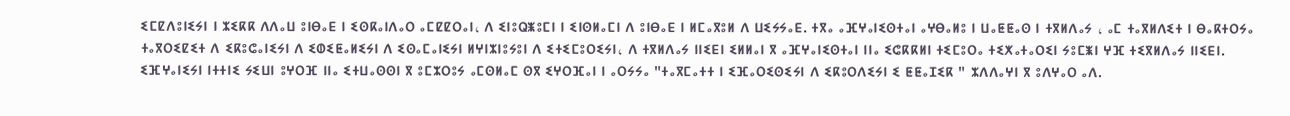ⵉⵎⵇⴷⵓⵏⵉⵢⵏ ⵏ ⵣⵉⴽⴽ ⴷⴷⴰⵡ ⵓⵏⴱⴰⴹ ⵏ ⵉⵙⴽⴰⵏⴷⴰⵔ ⴰⵎⵇⵇⵔⴰⵏ، ⴷ ⵉⵏⵓⵕⵥⵓⵎⵏ ⵏ ⵉⵏⵙⵍⴰⵎⵏ ⴷ ⵓⵏⴱⴰⴹ ⵏ ⵍⵎⴰⴳⵓⵍ ⴷ ⵡⵉⵢⵢⴰⴹ. ⵜⴳⴰ ⴰⴼⵖⴰⵏⵉⵙⵜⴰⵏ ⴰⵖⴱⴰⵍⵓ ⵏ ⵡⴰⵟⵟⴰⵙ ⵏ ⵜⴳⵍⴷⴰⵢ ، ⴰⵎ ⵜⴰⴳⵍⴷⵉⵜ ⵏ ⴱⴰⴽⵜⵔⵢⴰ ⵜⴰⴳⵔⵉⵇⵉⵜ ⴷ ⵉⴽⵓⵛⴰⵏⵉⵢⵏ ⴷ ⵉⵀⵉⵟⴰⵍⵉⵢⵏ ⴷ ⵉⵙⴰⵎⴰⵏⵉⵢⵏ ⵍⵖⵏⵣⵏⵓⵢⵓⵏ ⴷ ⵉⵜⵉⵎⵓⵔⵉⵢⵏ، ⴷ ⵜⴳⵍⴷⴰⵢ ⵏⵏⵉⴹⵏ ⵉⵍⵍⴰⵏ ⴳ ⴰⴼⵖⴰⵏⵉⵙⵜⴰⵏ ⵏⵏⴰ ⵉⵛⴽⴽⵍⵏ ⵜⵉⵎⵓⵔⴰ ⵜⵉⵅⴰⵜⴰⵔⵉⵏ ⵢⵓⵎⵥⵏ ⵖⴼ ⵜⵉⴳⵍⴷⴰⵢ ⵏⵏⵉⴹⵏ.
ⵉⴼⵖⴰⵏⵉⵢⵏ ⵏⵜⵜⵏⵉ ⵢⵉⵡⵏ ⵓⵖⵔⴼ ⵏⵏⴰ ⵉⵜⵡⴰⵙⵙⵏ ⴳ ⵓⵎⵣⵔⵓⵢ ⴰⵎⵙⵍⴰⵎ ⵙⴳ ⵉⵖⵔⴼⴰⵏ ⵏ ⴰⵔⵢⵢⴰ "ⵜⴰⴳⵎⴰⵜⵜ ⵏ ⵉⴼⴰⵔⵉⵙⵉⵢⵏ ⴷ ⵉⴽⵓⵔⴷⵉⵢⵏ ⵉ ⵟⵟⴰⵊⵉⴽ " ⵣⴷⴷⴰⵖⵏ ⴳ ⵓⴷⵖⴰⵔ ⴰⴷ.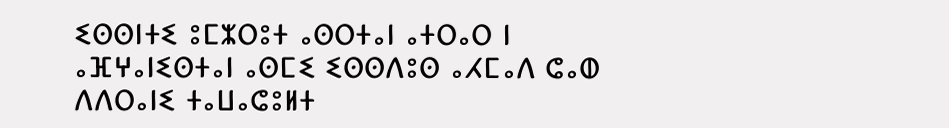ⵉⵙⵙⵏⵜⵉ ⵓⵎⵣⵔⵓⵜ ⴰⵙⵔⵜⴰⵏ ⴰⵜⵔⴰⵔ ⵏ ⴰⴼⵖⴰⵏⵉⵙⵜⴰⵏ ⴰⵙⵎⵉ ⵉⵙⵙⴷⵓⵙ ⴰⵃⵎⴰⴷ ⵛⴰⵀ ⴷⴷⵔⴰⵏⵉ ⵜⴰⵡⴰⵛⵓⵍⵜ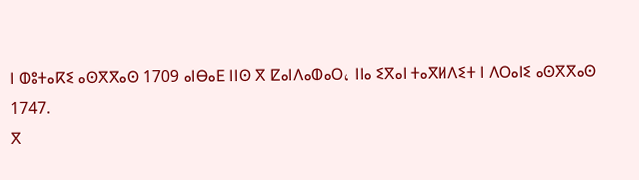ⵏ ⵀⵓⵜⴰⴽⵉ ⴰⵙⴳⴳⴰⵙ 1709 ⴰⵏⴱⴰⴹ ⵏⵏⵙ ⴳ ⵇⴰⵏⴷⴰⵀⴰⵔ، ⵏⵏⴰ ⵉⴳⴰⵏ ⵜⴰⴳⵍⴷⵉⵜ ⵏ ⴷⵔⴰⵏⵉ ⴰⵙⴳⴳⴰⵙ 1747.
ⴳ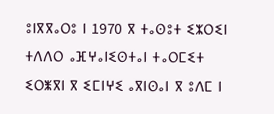ⵓⵏⴳⴳⴰⵔⵓ ⵏ 1970 ⴳ ⵜⴰⵙⵓⵜ ⵉⵣⵔⵉⵏ ⵜⴷⴷⵔ ⴰⴼⵖⴰⵏⵉⵙⵜⴰⵏ ⵜⴰⵔⵎⵉⵜ ⵉⵔⵥⴳⵏ ⴳ ⵉⵎⵏⵖⵉ ⴰⴳⵏⵙⴰⵏ ⴳ ⵓⴷⵎ ⵏ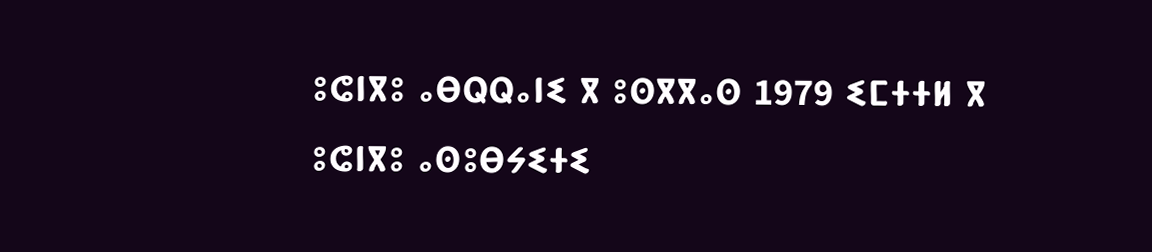ⵓⵛⵏⴳⵓ ⴰⴱⵕⵕⴰⵏⵉ ⴳ ⵓⵙⴳⴳⴰⵙ 1979 ⵉⵎⵜⵜⵍ ⴳ ⵓⵛⵏⴳⵓ ⴰⵙⵓⴱⵢⵉⵜⵉ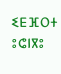ⵉⴹⴼⵔⵜ ⵓⵛⵏⴳⵓ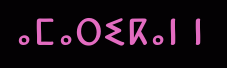ⴰⵎⴰⵔⵉⴽⴰⵏ ⵏ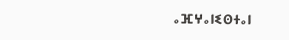ⴰⴼⵖⴰⵏⵉⵙⵜⴰⵏ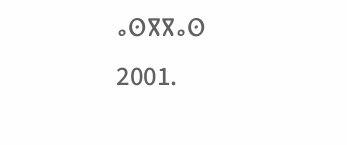ⴰⵙⴳⴳⴰⵙ 2001.